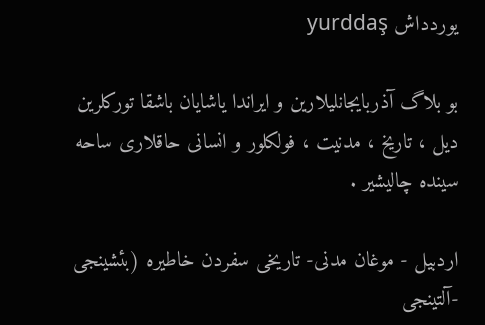یوردداش yurddaş

بو بلاگ آذربایجانلیلارین و ایراندا یاشایان باشقا تورکلرین دیل ، تاریخ ، مدنیت ، فولکلور و انسانی حاقلاری ساحه سینده چالیشیر .

اردبیل - موغان مدنی- تاریخی سفردن خاطیره (بئشینجی -آلتینجی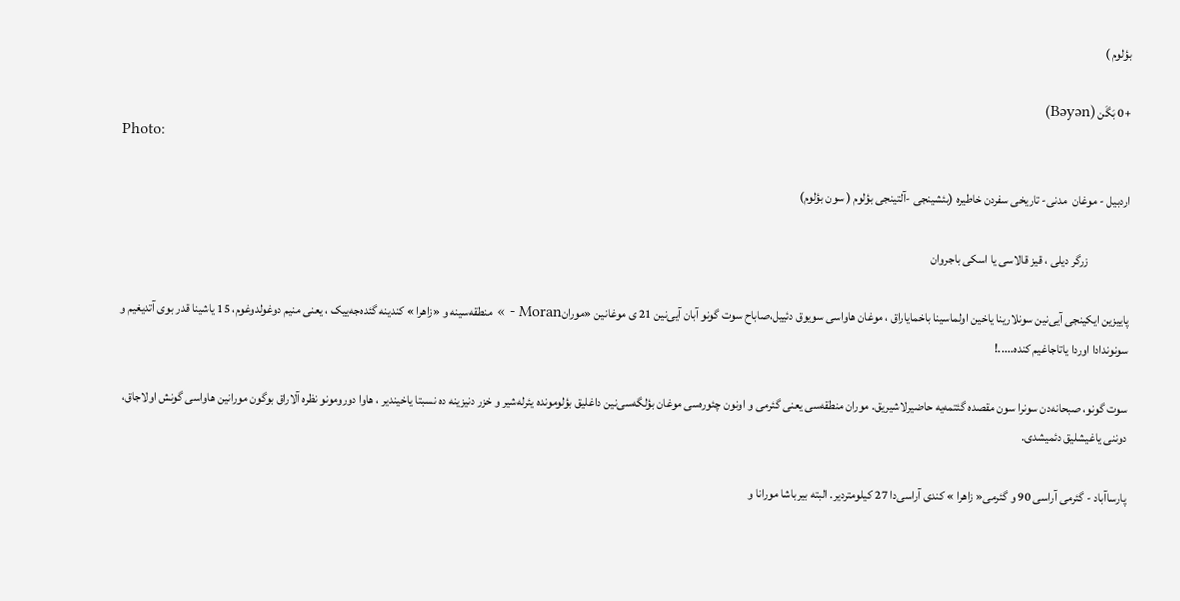بؤلوم )

+0 بَگَن (Bəyən)
Photo:

اردبیل - موغان  مدنی- تاریخی سفردن خاطیره (بئشینجی -آلتینجی بؤلوم ( سون بؤلوم)

                 زرگر دیلی ، قیز قالاسی یا اسکی باجروان

پاییزین ایکینجی آیی‌نین سونلارینا یاخین اولماسینا باخمایاراق ، موغان هاواسی سویوق دئییل،صاباح سوت گونو آبان آیی‌نین 21 ی موغانین «مورانMoran - » منطقه‌سینه و «زاهرا » کندینه گئده‌جه‌ییک ، یعنی منیم دوغولدوغوم، 15 یاشینا قدر بوی آتدیغیم و سونوندادا اوردا یاتاجاغیم کنده.....!

سوت گونو، صبحانه‌دن سونرا سون مقصده گئتمه‌یه حاضیرلاشیریق. موران منطقه‌سی یعنی گئرمی و اونون چئوره‌سی موغان بؤلگه‌سی‌نین داغلیق بؤلومونده یئرله‌شیر و خزر دنیزینه ده نسبتا یاخیندیر ، هاوا دورومونو نظره آلاراق بوگون مورانین هاواسی گونش اولاجاق، دوننی یاغیشلیق دئمیشدی.

پارساآباد - گئرمی آراسی 90 و گئرمی« زاهرا » کندی آراسی‌دا 27 کیلومتردیر. البته بیرباشا مورانا و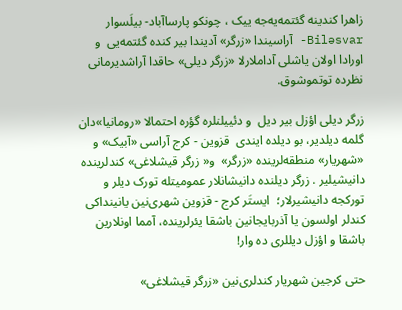زاهرا کندینه گئتمه‌یه‌جه ییک ، چونکو پارساآباد- بیلَسوار Biləsvar- آراسیندا «زرگر» آدیندا بیر کنده گئتمه‌یی  و اورادا اولان یاشلی آداملارلا «زرگر دیلی» حاقدا آراشدیرمانی نظرده توتموشوق.

زرگر دیلی اؤزل بیر دیل  و دئییلنلره گؤره احتمالا «رومانیا»دان گلمه دیلدیر، بو دیلده ایندی  قزوین - کرج آراسی «آبیک» و «شهریار» منطقه‌لرینده «زرگر»  و« زرگر قیشلاغی» کندلرینده دانیشیلیر . زرگر دیلنده دانیشانلار عمومیتله تورک دیلر و تورکجه دانیشیرلار؛  ایستَر کرج - قزوین شهری‌نین یانینداکی کندلر اولسون یا آذربایجانین باشقا یئرلرینده، آمما اونلارین باشقا و اؤزل دیللری ده وار!

حتی کرجین شهریار کندلری‌نین «زرگر قیشلاغی»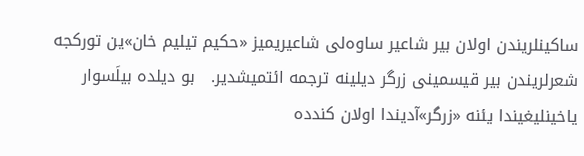ساکینلریندن اولان بیر شاعیر ساوه‌لی شاعیریمیز «حکیم تیلیم خان»ین تورکجه شعرلریندن بیر قیسمینی زرگر دیلینه ترجمه ائتمیشدیر.   بو دیلده بیلَسوار یاخینلیغیندا یئنه «زرگر»آدیندا اولان کندده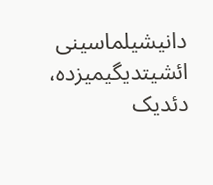دانیشیلماسینی ائشیتدیگیمیزده، دئدیک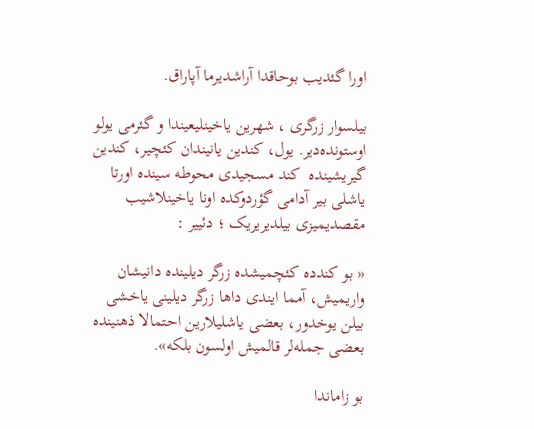اورا گئدیب بوحاقدا آراشدیرما آپاراق.

بیلسوار زرگری ، شهرین یاخینلیعیندا و گئرمی یولو اوستونده‌دیر. یول، کندین یانیندان کئچیر، کندین گیریشینده  کند مسجیدی محوطه سینده اورتا یاشلی بیر آدامی گؤردوکده اونا یاخینلاشیب مقصدیمیزی بیلدیریریک ؛ دئییر :

« بو کندده کئچمیشده زرگر دیلینده دانیشان واریمیش، آمما ایندی داها زرگر دیلینی یاخشی بیلن یوخدور، بعضی یاشلیلارین احتمالا ذهنینده بعضی جمله‌لر قالمیش اولسون بلکه».

بو زاماندا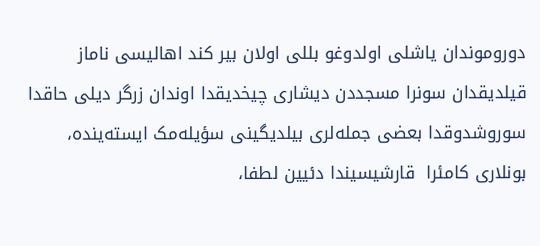دوروموندان یاشلی اولدوغو بللی اولان بیر کند اهالیسی ناماز قیلدیقدان سونرا مسجددن دیشاری چیخدیقدا اوندان زرگر دیلی حاقدا سوروشدوقدا بعضی جمله‌لری بیلدیگینی سؤیله‌مک ایسته‌ینده، بونلاری کامئرا  قارشیسیندا دئیین لطفا،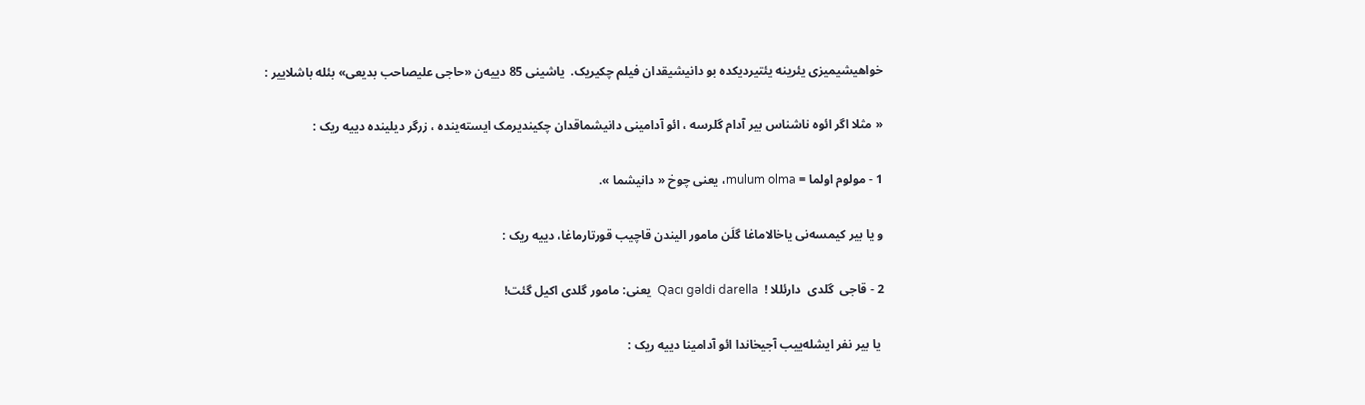خواهیشیمیزی یئرینه یئتیردیکده بو دانیشیقدان فیلم چکیریک.  یاشینی 85 دییه‌ن «حاجی علیصاحب بدیعی» بئله باشلاییر :

« مثلا اگر ائوه ناشناس بیر آدام گلرسه ، ائو آدامینی دانیشماقدان چکیندیرمک ایسته‌ینده ، زرگر دیلینده دییه ریک :

1 - مولوم اولما = mulum olma، یعنی چوخ « دانیشما ».

و یا بیر کیمسه‌نی یاخالاماغا گلَن مامور الیندن قاچیب قورتارماغا، دییه ریک :

2 - قاجی  گلدی  دارئللا !  Qacı gəldi darella  یعنی: مامور گلدی اکیل گئت!

 یا بیر نفر ایشله‌ییب آجیخاندا ائو آدامینا دییه ریک :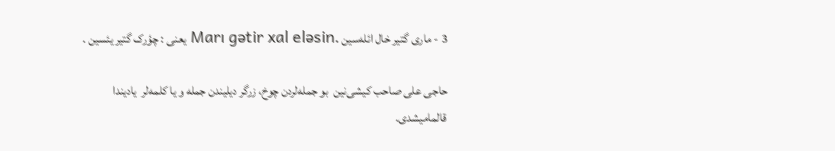3 - ماری گتیر خال ائله‌سین .Marı gətir xal eləsin یعنی : چؤرک گتیر یئسین .

حاجی علی صاحب کیشی‌نین  بو جمله‌لردن چوخ، زرگر دیلیندن جمله و یا کلمه‌لر  یادیندا قالمامیشدی.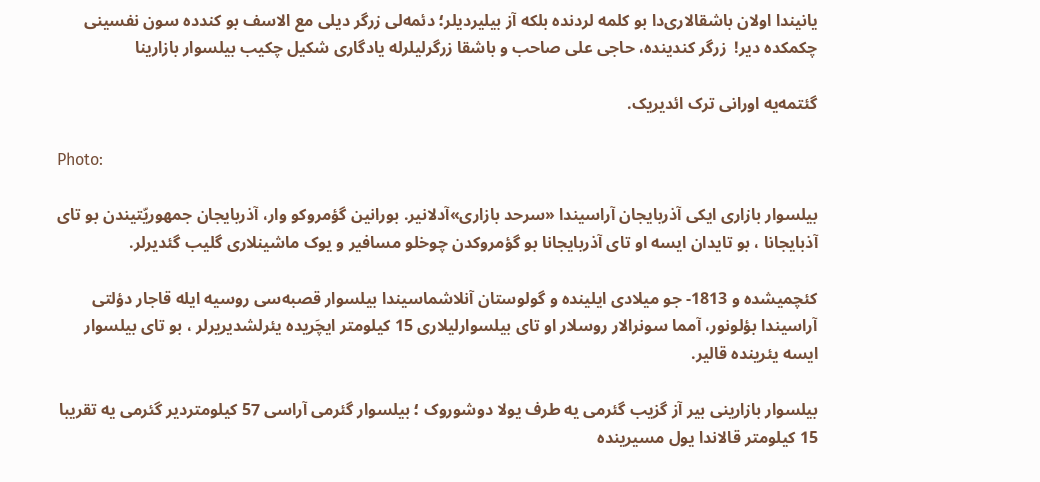یانیندا اولان باشقالاری‌دا بو کلمه لردنده بلکه آز بیلیردیلر؛ دئمه‌لی زرگر دیلی مع الاسف بو کندده سون نفسینی چکمکده دیر!  زرگر کندینده، حاجی علی صاحب و باشقا زرگرلیلرله یادگاری شکیل چکیب بیلسوار بازارینا

گئتمه‌یه اورانی ترک ائدیریک.

Photo:

بیلسوار بازاری ایکی آذربایجان آراسیندا «سرحد بازاری»آدلانیر. بورانین گؤمروکو وار، آذربایجان جمهوریّتیندن بو تای آذبایجانا ، بو تایدان ایسه او تای آذربایجانا بو گؤمروکدن چوخلو مسافیر و یوک ماشینلاری گلیب گئدیرلر.

کئچمیشده و 1813- جو میلادی ایلینده و گولوستان آنلاشماسیندا بیلسوار قصبه‌سی روسیه ایله قاجار دؤلتی آراسیندا بؤلونور، آمما سونرالار روسلار او تای بیلسوارلیلاری 15 کیلومتر ایچَریده یئرلشدیریرلر ، بو تای بیلسوار ایسه یئرینده قالیر.

بیلسوار بازارینی بیر آز گزیب گئرمی یه طرف یولا دوشوروک ؛ بیلسوار گئرمی آراسی 57 کیلومتردیر گئرمی یه تقریبا 15 کیلومتر قالاندا یول مسیرینده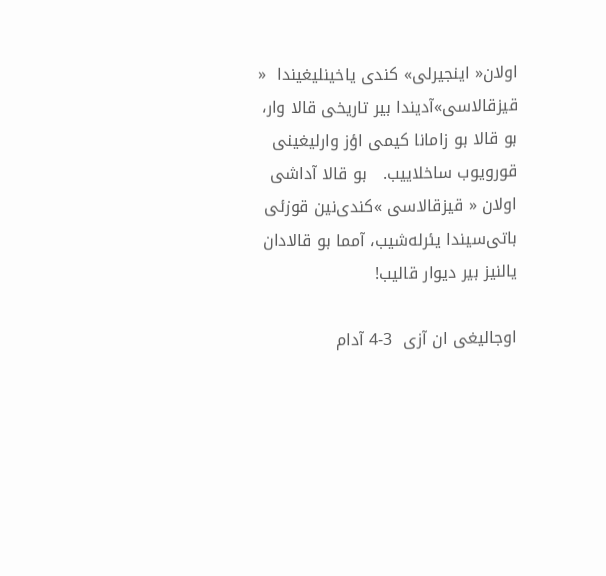اولان« اینجیرلی» کندی یاخینلیغیندا  « قیزقالاسی»آدیندا بیر تاریخی قالا وار، بو قالا بو زامانا کیمی اؤز وارلیغینی قورویوب ساخلاییب.   بو قالا آداشی اولان « قیزقالاسی »کندی‌نین قوزئی باتی‌سیندا یئرله‌شیب، آمما بو قالادان یالنیز بیر دیوار قالیب!

اوجالیغی ان آزی  3-4 آدام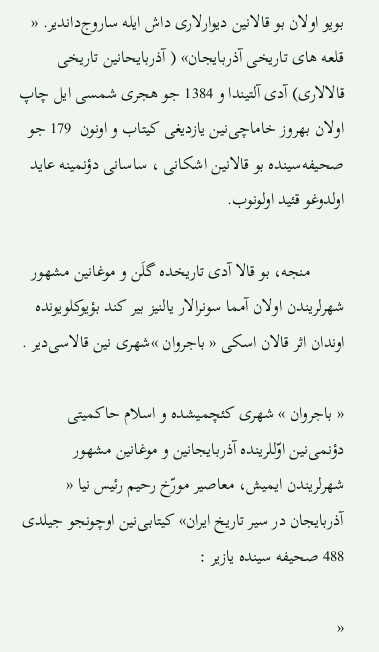بویو اولان بو قالانین دیوارلاری داش ایله ساروج‌داندیر. « قلعه های تاریخی آذربایجان» ( آذربایحانین تاریخی قالالاری) آدی آلتیندا و 1384 جو هجری شمسی ایل چاپ اولان بهروز خاماچی‌نین یازدیغی کیتاب و اونون  179 جو صحیفه‌سینده بو قالانین اشکانی ، ساسانی دؤنمینه عاید اولدوغو قئید اولونوب.

        منجه، بو قالا آدی تاریخده گلَن و موغانین مشهور شهرلریندن اولان آمما سونرالار یالنیز بیر کند بؤیوکلویونده اوندان اثر قالان اسکی « باجروان »شهری نین قالاسی‌دیر .

« باجروان » شهری کئچمیشده و اسلام حاکمیتی دؤنمی‌نین اوّللرینده آذربایجانین و موغانین مشهور شهرلریندن ایمیش، معاصیر مورّخ رحیم رئیس نیا « آذربایجان در سیر تاریخ ایران» کیتابی‌نین اوچونجو جیلدی 488 صحیفه سینده یازیر :

«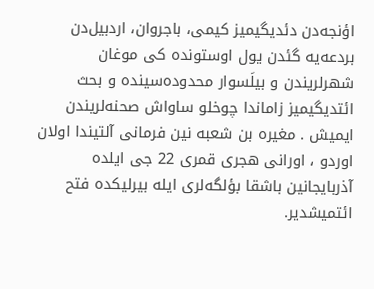اؤنجه‌دن دئدیگیمیز کیمی، باجروان، اردبیل‌دن بردعه‌یه گئدن یول اوستونده کی موغان شهرلریندن و بیلَسوار محدوده‌سینده و بحث ائتدیگیمیز زاماندا چوخلو ساواش صحنه‌لریندن ایمیش . مغیره‌ بن شعبه نین فرمانی آلتیندا اولان اوردو ، اورانی هجری قمری 22 جی ایلده آذربایجانین باشقا بؤلگه‌لری ایله بیرلیکده فتح ائتمیشدیر.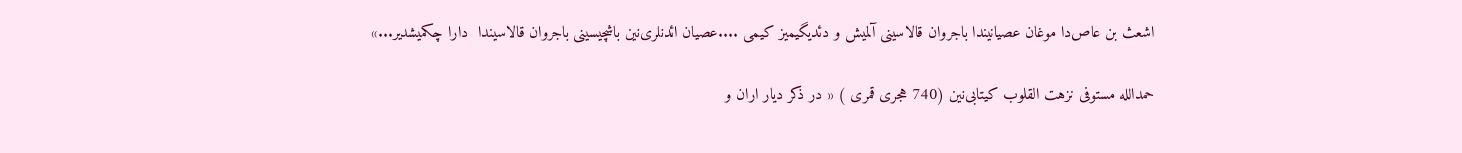اشعث بن عاص‌دا موغان عصیانیندا باجروان قالاسینی آلمیش و دئدیگیمیز کیمی ....عصیان ائدنلری‌نین باشچیسینی باجروان قالاسیندا  دارا چکمیشدیر...»

حمدالله مستوفی نزهت القلوب کیتابی‌نین (740 هجری قمری ) « در ذکر دیار اران و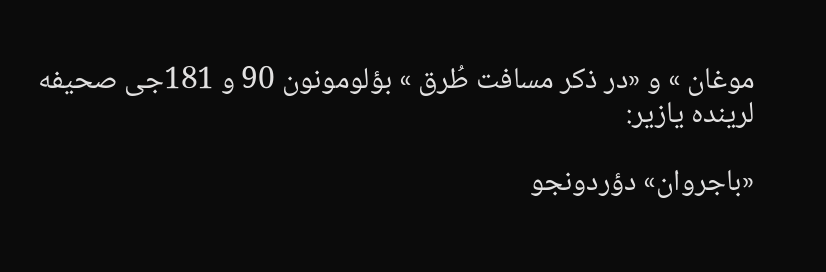موغان » و «در ذکر مسافت طُرق » بؤلومونون 90 و 181جی صحیفه لرینده یازیر:

«باجروان» دؤردونجو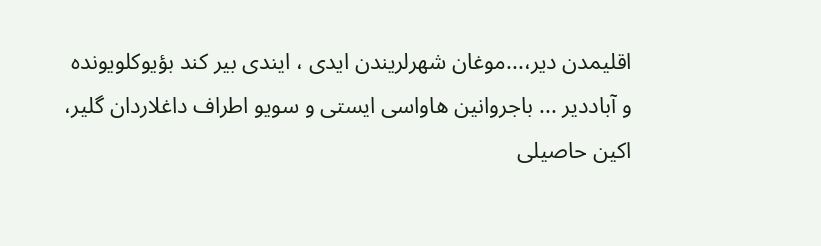اقلیمدن دیر،...موغان شهرلریندن ایدی ، ایندی بیر کند بؤیوکلویونده و آباددیر ... باجروا‌نین هاواسی ایستی و سویو اطراف داغلاردان گلیر، اکین حاصیلی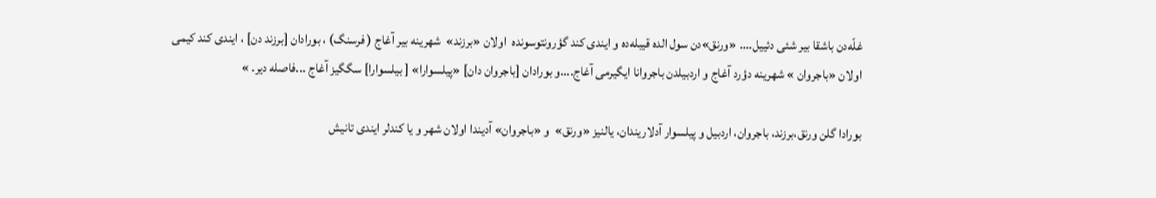غلّه‌دن باشقا بیر شئی دئییل.... «ورنق»دن سول الده قیبله‌ده و ایندی کند گؤرونتوسونده  اولان «برزند»  شهرینه بیر آغاج ( فرسنگ) ، بورادان [برزند دن] ، ایندی کند کیمی اولان «باجروان » شهرینه دؤرد آغاج و اردبیلدن باجروانا ایگیرمی آغاج....و بورادان [باجروان دان] «پیلسوارا» [ بیلسوارا] سگگیز آغاج ...فاصله دیر. »

بورادا گلن ورنق،برزند، باجروان، اردبیل و پیلسوار آدلاریندان، یالنیز «ورنق»  و «باجروان» آدیندا اولان شهر و یا کندلر ایندی تانیش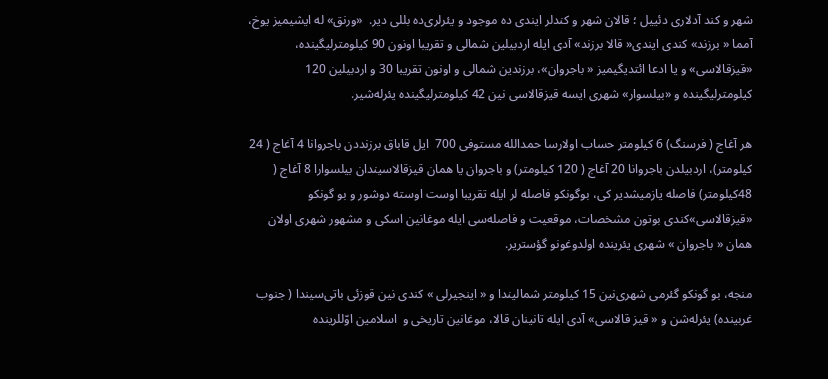شهر و کند آدلاری دئییل ؛ قالان شهر و کندلر ایندی ده موجود و یئرلری‌ده بللی دیر.  «ورنق» له ایشیمیز یوخ، آمما « برزند» کندی ایندی« قالا برزند» آدی ایله اردبیلین شمالی و تقریبا اونون 90 کیلومترلیگینده، «قیزقالاسی» و یا ادعا ائتدیگیمیز « باجروان»، برزندین شمالی و اونون تقریبا 30 و اردبیلین 120 کیلومترلیگینده و «بیلسوار» شهری ایسه قیزقالاسی نین 42 کیلومترلیگینده یئرله‌شیر.

هر آغاج ( فرسنگ) 6 کیلومتر حساب اولارسا حمدالله مستوفی 700  ایل قاباق برزنددن باجروانا 4 آغاج ( 24 کیلومتر)، اردبیلدن باجروانا 20 آغاج ( 120 کیلومتر) و باجروان یا همان قیزقالاسیندان بیلسوارا 8 آغاج ( 48کیلومتر) فاصله یازمیشدیر کی، بوگونکو فاصله لر ایله تقریبا اوست اوسته دوشور و بو گونکو «قیزقالاسی»کندی بوتون مشخصات، موقعیت و فاصله‌سی ایله موغانین اسکی و مشهور شهری اولان همان « باجروان » شهری یئرینده اولدوغونو گؤستریر.

منجه، بو گونکو گئرمی شهری‌نین 15 کیلومتر شمالیندا و « اینجیرلی » کندی نین قوزئی باتی‌سیندا ( جنوب غربینده) یئرله‌شن و « قیز قالاسی» آدی ایله تانینان قالا، موغانین تاریخی و  اسلامین اوّللرینده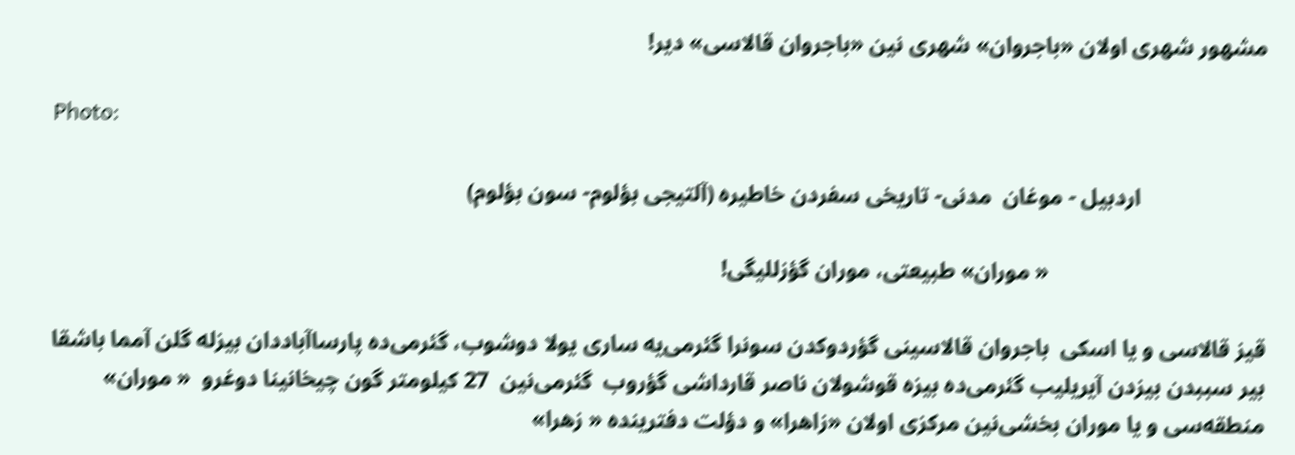مشهور شهری اولان «باجروان» شهری نین «باجروان قالاسی» دیر!

Photo:

                      اردبیل - موغان  مدنی- تاریخی سفردن خاطیره (آلتیجی بؤلوم- سون بؤلوم)

                                      « موران» طبیعتی، موران گؤزللیگی!

قیز قالاسی و یا اسکی  باجروان قالاسینی گؤردوکدن سونرا گئرمی‌یه ساری یولا دوشوب، گئرمی‌ده پارساآباددان بیزله گلن آمما باشقا بیر سببدن بیزدن آیریلیب گئرمی‌ده بیزه قوشولان ناصر قارداشی گؤروب  گئرمی‌نین  27 کیلومتر گون چیخانینا دوغرو  « موران» منطقه‌سی و یا موران بخشی‌نین مرکزی اولان «زاهرا» و دؤلت دفترینده « زهرا»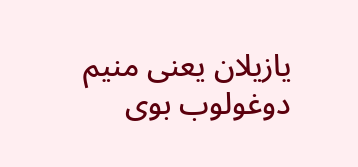یازیلان یعنی منیم دوغولوب بوی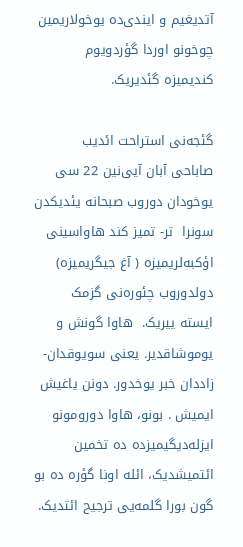آتدیغیم و ایندی‌ده یوخولاریمین چوخونو اوردا گؤردویوم کندیمیزه گئدیریک.

گئجه‌نی استراحت ائدیب  صاباحی آبان آیی‌نین 22 سی یوخودان دوروب صبحانه یئدیکدن سونرا  تر- تمیز کند هاواسینی اؤکبه‌لریمیزه ( آغ جیگریمیزه) دولدوروب چئوره‌نی گزمک ایسته ییریک.  هاوا گونش و یوموشاقدیر. یعنی سویوقدان- زاددان خبر یوخدور. دونن یاغیش ایمیش . بونو، هاوا دورومونو ایزله‌دیگیمیزده ده تخمین ائتمیشدیک، ائله اونا گؤره ده بو گون بورا گلمه‌یی ترجیح ائتدیک.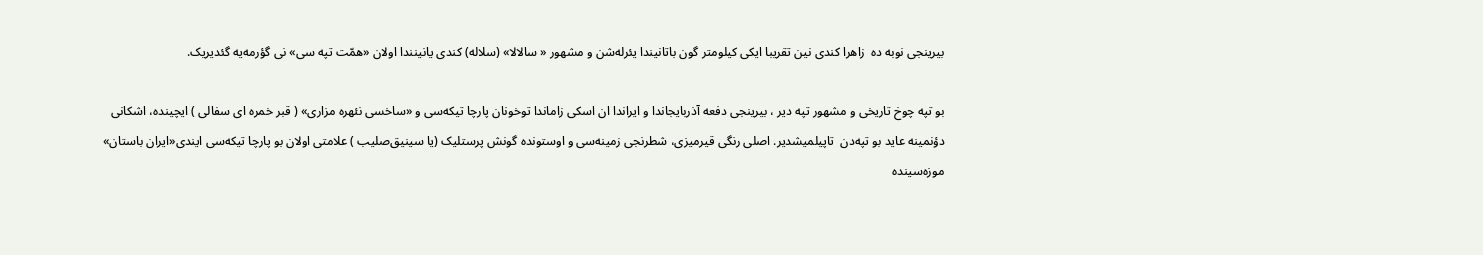بیرینجی نوبه ده  زاهرا کندی نین تقریبا ایکی کیلومتر گون باتانیندا یئرله‌شن و مشهور « سالالا» (سلاله) کندی یانینندا اولان «همّت تپه سی» نی گؤرمه‌یه گئدیریک.

بو تپه چوخ تاریخی و مشهور تپه دیر ، بیرینجی دفعه آذربایجاندا و ایراندا ان اسکی زاماندا توخونان پارچا تیکه‌سی و «ساخسی‌ نئهره مزاری» ( قبر خمره ای سفالی ) ایچینده، اشکانی دؤنمینه عاید بو تپه‌دن  تاپیلمیشدیر. اصلی رنگی قیرمیزی، شطرنجی زمینه‌سی و اوستونده گونش پرستلیک (یا سینیق‌صلیب ) علامتی اولان بو پارچا تیکه‌سی ایندی«ایران باستان» موزه‌سینده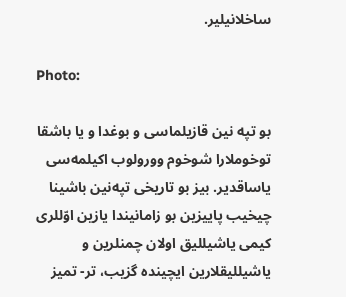ساخلانیلیر.

Photo:

بو تپه نین قازیلماسی و بوغدا و یا باشقا توخوملارا شوخوم وورولوب اکیلمه‌سی یاساقدیر. بیز بو تاریخی تپه‌نین باشینا چیخیب پاییزین بو زامانیندا یازین اوّللری کیمی یاشیللیق اولان چمنلرین و یاشیللیقلارین ایچینده گزیب، تر- تمیز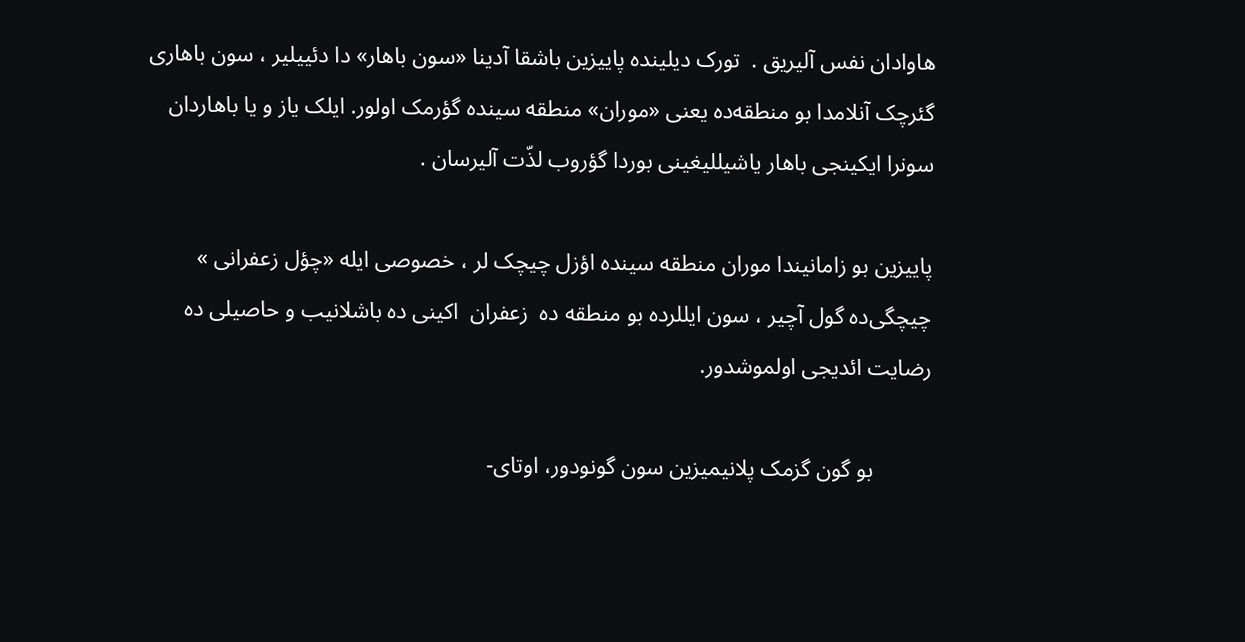هاوادان نفس آلیریق .  تورک دیلینده پاییزین باشقا آدینا «سون باهار» دا دئییلیر ، سون باهاری گئرچک آنلامدا بو منطقه‌ده یعنی «موران» منطقه سینده گؤرمک اولور. ایلک یاز و یا باهاردان سونرا ایکینجی باهار یاشیللیغینی بوردا گؤروب لذّت آلیرسان .

پاییزین بو زامانیندا موران منطقه سینده اؤزل چیچک لر ، خصوصی ایله «چؤل زعفرانی » چیچگی‌ده گول آچیر ، سون ایللرده بو منطقه ده  زعفران  اکینی ده باشلانیب و حاصیلی ده رضایت ائدیجی اولموشدور.

          بو گون گزمک پلانیمیزین سون گونودور، اوتای-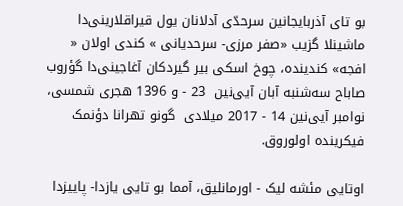بو تای آذربایجانین سرحدّی آدلانان یول قیراقلارینی‌دا ماشینلا گزیب «صفر مرزی- سرحدیانی » کندی اولان « افجه» کندینده، چوخ اسکی بیر گیردکان آغاجینی‌دا گؤروب صاباح سه‌شنبه آبان آیی‌نین  23 - و 1396 هجری شمسی، نوامبر آیی‌نین 14 - 2017 میلادی  گونو تهرانا دؤنمک فیکرینده اولوروق.

اوتایی مئشه لیک - اورمانلیق، آمما بو تایی یازدا- پاییزدا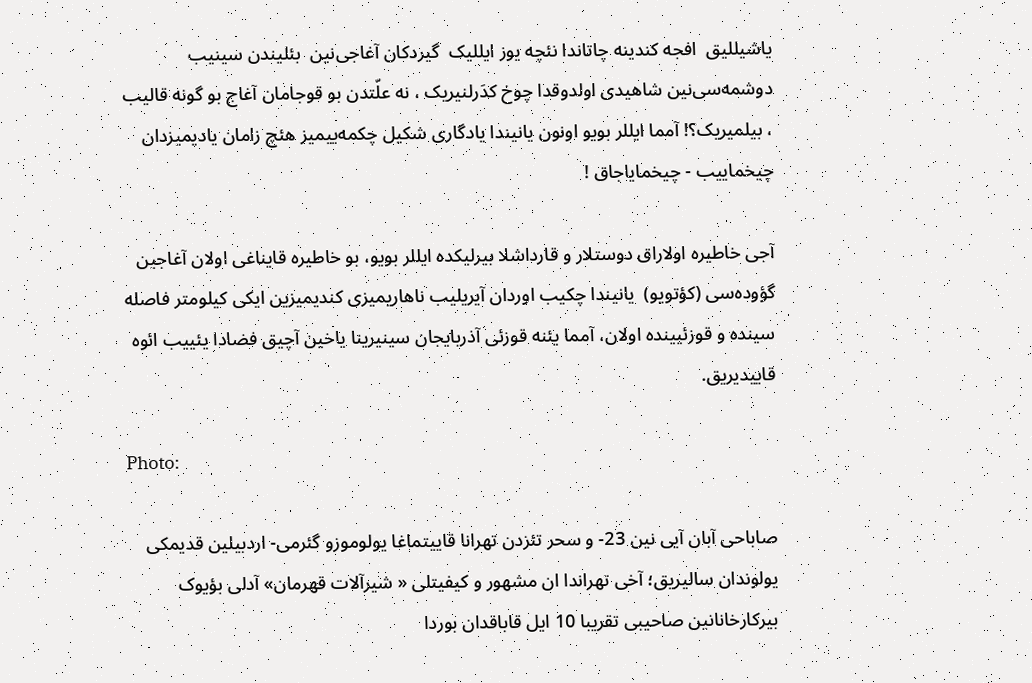یاشیللیق  افجه کندینه چاتاندا نئچه یوز ایللیک  گیردکان آغاجی‌نین  بئلیندن سینیب دوشمه‌سی‌نین شاهیدی اولدوقدا چوخ کدَرلنیریک ، نه علّتدن بو قوجامان آغاج بو گونه قالیب ، بیلمیریک؟! آمما ایللر بویو اونون یانیندا یادگاری شکیل چکمه‌ییمیز هئچ زامان یادیمیزدان چیخماییب - چیخمایاجاق !

آجی خاطیره اولاراق دوستلار و قارداشلا بیرلیکده ایللر بویو، بو خاطیره قایناغی اولان آغاجین گؤوده‌سی (کؤتویو)  یانیندا چکیب اوردان آیریلیب ناهاریمیزی کندیمیزین ایکی کیلومتر فاصله سینده و قوزئیینده اولان، آمما یئنه قوزئی آذربایجان سینیرینا یاخین آچیق فضادا یئییب ائوه قاییدیریق.

Photo:

صاباحی آبان آیی نین 23- و سحر تئزدن تهرانا قاییتماغا یولوموزو گئرمی- اردبیلین قدیمکی یولوندان سالیریق؛ آخی تهراندا ان مشهور و کیفیتلی « شیرآلات قهرمان» آدلی بؤیوک بیرکارخانانین صاحیبی تقریبا 10 ایل قاباقدان بوردا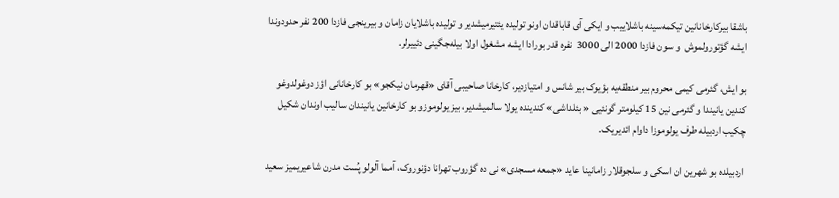باشقا بیرکارخانانین تیکمه‌سینه باشلاییب و ایکی آی قاباقدان اونو تولیده یئتیرمیشدیر و تولیده باشلایان زامان و بیرینجی فازدا 200 نفر حدودوندا ایشه گؤتورولموش  و سون فازدا 2000 الی 3000  نفره قدر بورادا ایشه مشغول اولا بیله‌جگینی دئییرلر.

بو ایش، گئرمی کیمی محروم بیر منطقه‌یه بؤیوک بیر شانس و امتیازدیر، کارخانا صاحیبی آقای «قهرمان نیکجو» بو کارخانانی اؤز دوغولدوغو کندین یانیندا و گئرمی نین 15 کیلومتر گونئیی « بئلداشی» کندینده یولا سالمیشدیر، بیز یولوموزو بو کارخانین یانیندان سالیب اوندان شکیل چکیب اردبیله طرف یولوموزا داوام ائدیریک.

 اردبیلده بو شهرین ان اسکی و سلجوقلار زامانینا عاید «جمعه مسجدی» نی ده گؤروب تهرانا دؤنوروک، آمما آلولو پُست مدرن شاعیریمیز سعید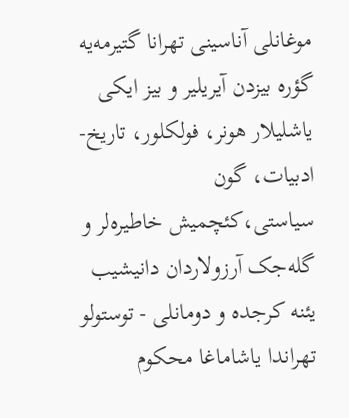موغانلی آناسینی تهرانا گتیرمه‌یه گؤره بیزدن آیریلیر و بیز ایکی یاشلیلار هونر، فولکلور، تاریخ- ادبیات، گون سیاستی،کئچمیش خاطیره‌لر و گله‌جک آرزولاردان دانیشیب یئنه کرجده و دومانلی - توستولو تهراندا یاشاماغا محکوم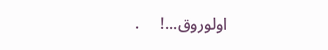اولوروق...!     .